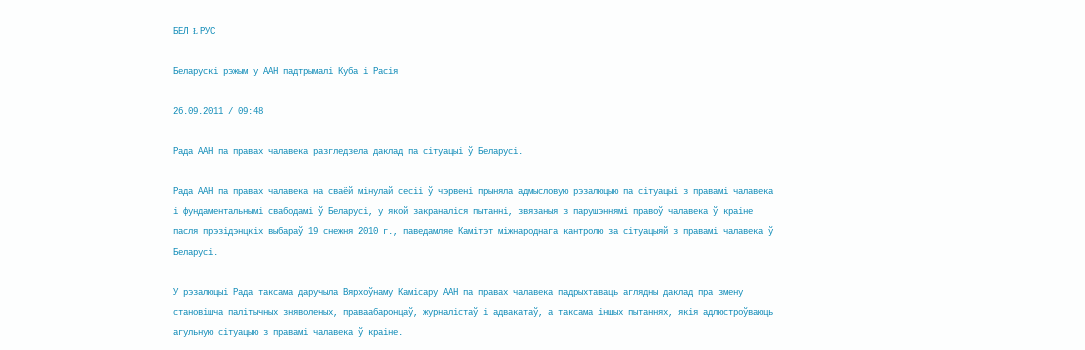БЕЛ Ł РУС

Беларускі рэжым у ААН падтрымалі Куба і Расія

26.09.2011 / 09:48

Рада ААН па правах чалавека разгледзела даклад па сітуацыі ў Беларусі.

Рада ААН па правах чалавека на сваёй мінулай сесіі ў чэрвені прыняла адмысловую рэзалюцыю па сітуацыі з правамі чалавека і фундаментальнымі свабодамі ў Беларусі, у якой закраналіся пытанні, звязаныя з парушэннямі правоў чалавека ў краіне пасля прэзідэнцкіх выбараў 19 снежня 2010 г., паведамляе Камітэт міжнароднага кантролю за сітуацыяй з правамі чалавека ў Беларусі.

У рэзалюцыі Рада таксама даручыла Вярхоўнаму Камісару ААН па правах чалавека падрыхтаваць аглядны даклад пра змену становішча палітычных зняволеных, праваабаронцаў, журналістаў і адвакатаў, а таксама іншых пытаннях, якія адлюстроўваюць агульную сітуацыю з правамі чалавека ў краіне.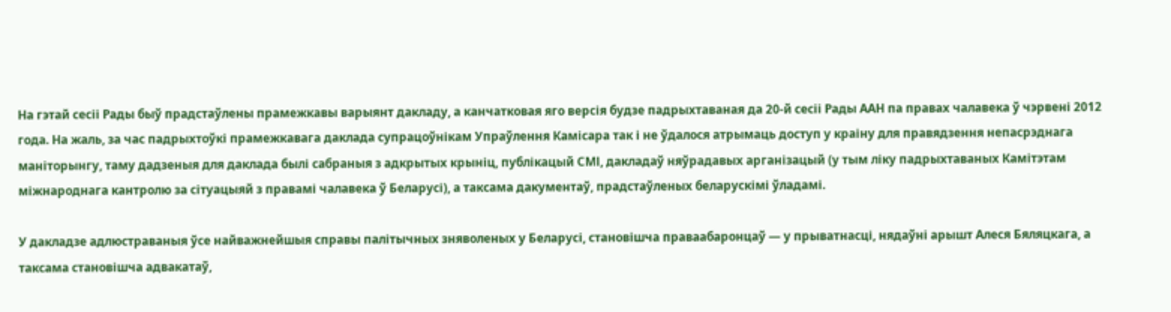На гэтай сесіі Рады быў прадстаўлены прамежкавы варыянт дакладу, а канчатковая яго версія будзе падрыхтаваная да 20-й сесіі Рады ААН па правах чалавека ў чэрвені 2012 года. На жаль, за час падрыхтоўкі прамежкавага даклада супрацоўнікам Упраўлення Камісара так і не ўдалося атрымаць доступ у краіну для правядзення непасрэднага маніторынгу, таму дадзеныя для даклада былі сабраныя з адкрытых крыніц, публікацый СМІ, дакладаў няўрадавых арганізацый (у тым ліку падрыхтаваных Камітэтам міжнароднага кантролю за сітуацыяй з правамі чалавека ў Беларусі), а таксама дакументаў, прадстаўленых беларускімі ўладамі.

У дакладзе адлюстраваныя ўсе найважнейшыя справы палітычных зняволеных у Беларусі, становішча праваабаронцаў — у прыватнасці, нядаўні арышт Алеся Бяляцкага, а таксама становішча адвакатаў,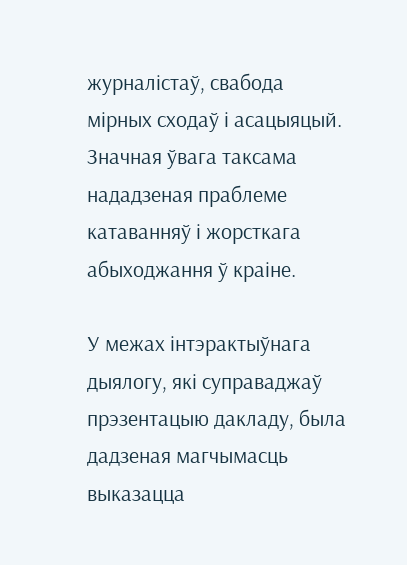журналістаў, свабода мірных сходаў і асацыяцый.
Значная ўвага таксама нададзеная праблеме катаванняў і жорсткага абыходжання ў краіне.

У межах інтэрактыўнага дыялогу, які суправаджаў прэзентацыю дакладу, была дадзеная магчымасць выказацца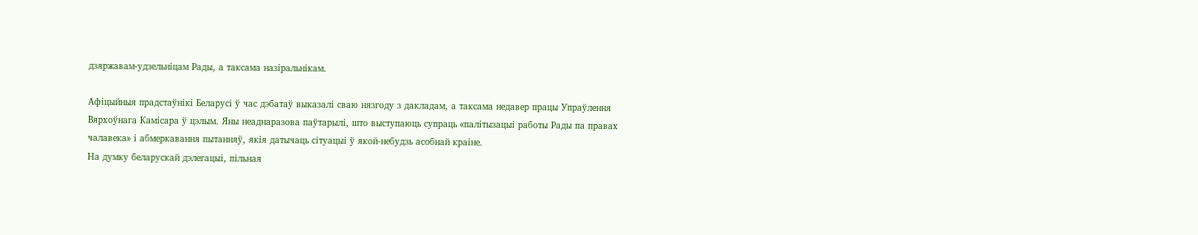дзяржавам-удзельніцам Рады, а таксама назіральнікам.

Афіцыйныя прадстаўнікі Беларусі ў час дэбатаў выказалі сваю нязгоду з дакладам, а таксама недавер працы Упраўлення Вярхоўнага Камісара ў цэлым. Яны неаднаразова паўтарылі, што выступаюць супраць «палітызацыі работы Рады па правах чалавека» і абмеркавання пытанняў, якія датычаць сітуацыі ў якой-небудзь асобнай краіне.
На думку беларускай дэлегацыі, пільная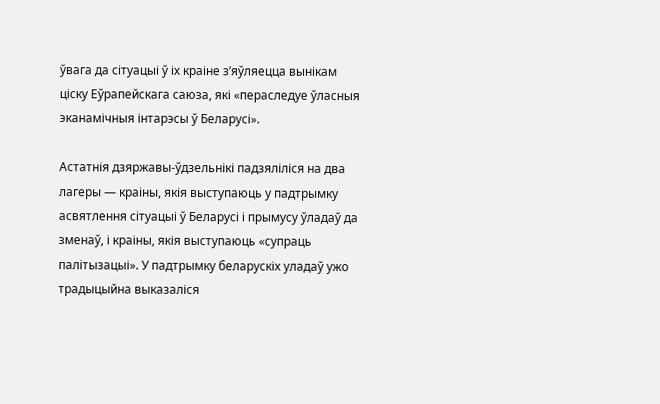ўвага да сітуацыі ў іх краіне з’яўляецца вынікам ціску Еўрапейскага саюза, які «пераследуе ўласныя эканамічныя інтарэсы ў Беларусі».

Астатнія дзяржавы-ўдзельнікі падзяліліся на два лагеры — краіны, якія выступаюць у падтрымку асвятлення сітуацыі ў Беларусі і прымусу ўладаў да зменаў, і краіны, якія выступаюць «супраць палітызацыі». У падтрымку беларускіх уладаў ужо традыцыйна выказаліся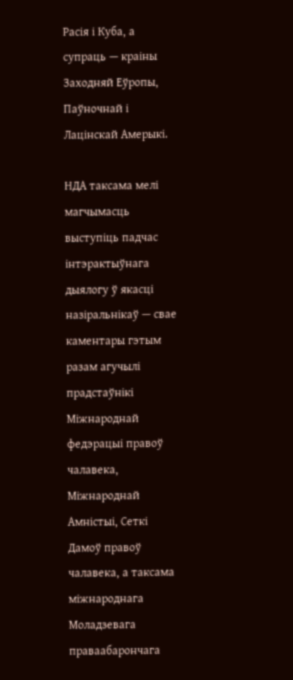Расія і Куба, а супраць — краіны Заходняй Еўропы, Паўночнай і Лацінскай Амерыкі.

НДА таксама мелі магчымасць выступіць падчас інтэрактыўнага дыялогу ў якасці назіральнікаў — свае каментары гэтым разам агучылі прадстаўнікі Міжнароднай федэрацыі правоў чалавека, Міжнароднай Амністыі, Сеткі Дамоў правоў чалавека, а таксама міжнароднага Моладзевага праваабарончага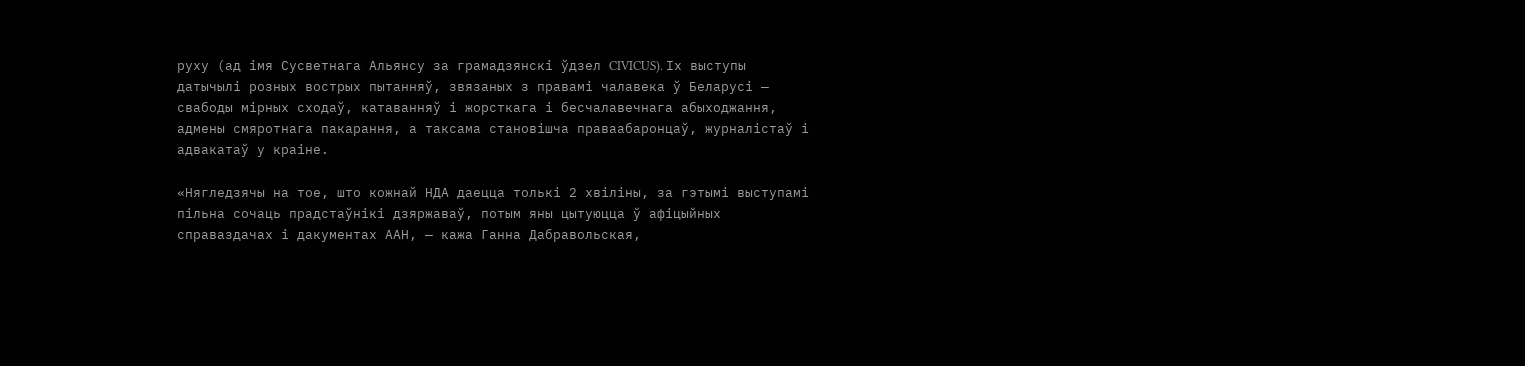руху (ад імя Сусветнага Альянсу за грамадзянскі ўдзел CIVICUS). Іх выступы датычылі розных вострых пытанняў, звязаных з правамі чалавека ў Беларусі — свабоды мірных сходаў, катаванняў і жорсткага і бесчалавечнага абыходжання, адмены смяротнага пакарання, а таксама становішча праваабаронцаў, журналістаў і адвакатаў у краіне.

«Нягледзячы на тое, што кожнай НДА даецца толькі 2 хвіліны, за гэтымі выступамі пільна сочаць прадстаўнікі дзяржаваў, потым яны цытуюцца ў афіцыйных справаздачах і дакументах ААН, — кажа Ганна Дабравольская,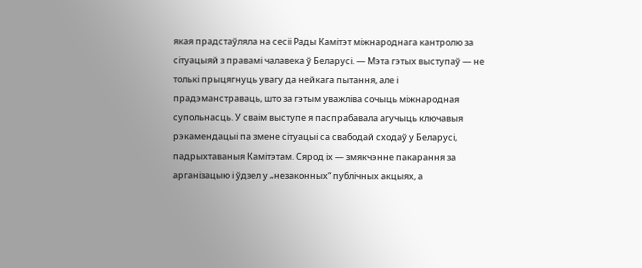якая прадстаўляла на сесіі Рады Камітэт міжнароднага кантролю за сітуацыяй з правамі чалавека ў Беларусі. — Мэта гэтых выступаў — не толькі прыцягнуць увагу да нейкага пытання, але і прадэманстраваць, што за гэтым уважліва сочыць міжнародная супольнасць. У сваім выступе я паспрабавала агучыць ключавыя рэкамендацыі па змене сітуацыі са свабодай сходаў у Беларусі, падрыхтаваныя Камітэтам. Сярод іх — змякчэнне пакарання за арганізацыю і ўдзел у „незаконных“ публічных акцыях, а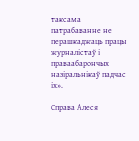таксама патрабаванне не перашкаджаць працы журналістаў і праваабарончых назіральнікаў падчас іх».

Справа Алеся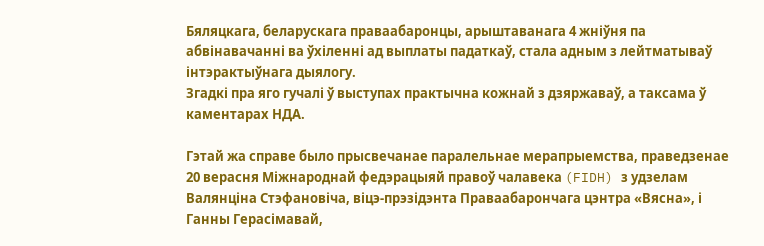Бяляцкага, беларускага праваабаронцы, арыштаванага 4 жніўня па абвінавачанні ва ўхіленні ад выплаты падаткаў, стала адным з лейтматываў інтэрактыўнага дыялогу.
Згадкі пра яго гучалі ў выступах практычна кожнай з дзяржаваў, а таксама ў каментарах НДА.

Гэтай жа справе было прысвечанае паралельнае мерапрыемства, праведзенае 20 верасня Міжнароднай федэрацыяй правоў чалавека (FIDH) з удзелам Валянціна Стэфановіча, віцэ-прэзідэнта Праваабарончага цэнтра «Вясна», і Ганны Герасімавай,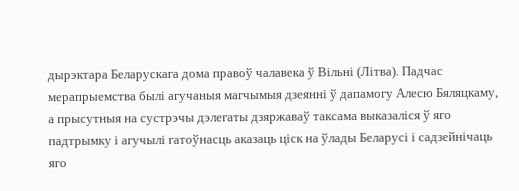дырэктара Беларускага дома правоў чалавека ў Вільні (Літва). Падчас мерапрыемства былі агучаныя магчымыя дзеянні ў дапамогу Алесю Бяляцкаму, а прысутныя на сустрэчы дэлегаты дзяржаваў таксама выказаліся ў яго падтрымку і агучылі гатоўнасць аказаць ціск на ўлады Беларусі і садзейнічаць яго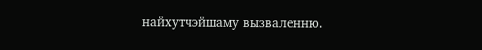найхутчэйшаму вызваленню.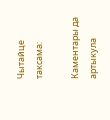Чытайце таксама:

Каментары да артыкула